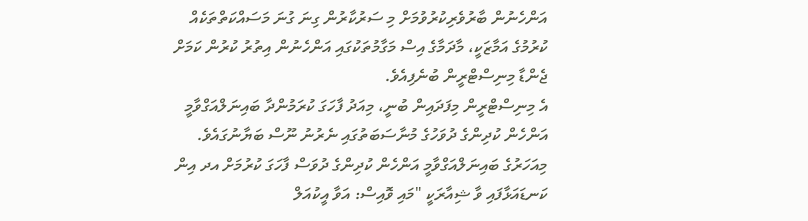އަންހެނުން ބާރުވެރިކުރުވުމަށް މި ސަރުކާރުން ގިނަ ގުނަ މަސައްކަތްތަކެއް ކުރުމުގެ އަމާޒަކީ، މާދަމާގެ އިސް މަގާމުތަކުގައި އަންހެނުން އިތުރު ކުރުން ކަމަށް ޖެންޑާ މިނިސްޓްރީން ބުނެފިއެވެ.
އެ މިނިސްޓްރީން މިފަދައިން ބުނީ، މިއަދު ފާހަގަ ކުރަމުންދާ ބައިނަލްއަގްވާމީ އަންހެން ކުދިންގެ ދުވަހުގެ މުނާސަބަތުގައި ނެރުނު ނޫސް ބަޔާނުގައެވެ. މިއަހަރުގެ ބައިނަލްއަގްވާމީ އަންހެން ކުދިންގެ ދުވަސް ފާހަގަ ކުރުމަށް އދ އިން ކަނޑައަޅާފައި ވާ ޝިއާރަކީ "މައި ވޮއިސް: އަވާ އީކުއަލް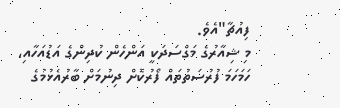ފިއުޗާ"އެވެ.
މި ޝިއާރުގެ މަގްސަދަކީ އަންހެން ކުދިންގެ އަޑުއަހާއި، ހަމަހަމަ ފުރުސަތުތައް ފޯރުކޮށް ދިނުމަށް ބާރުއެޅުމުގެ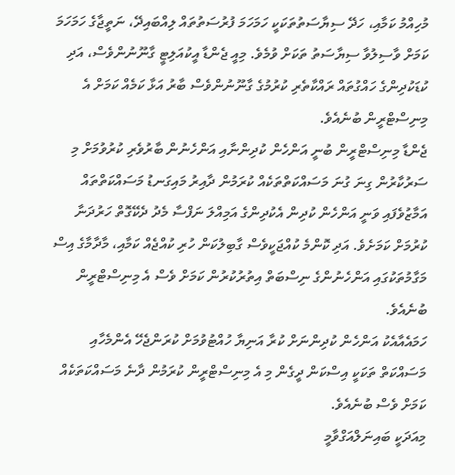މުހިއްމު ކަމާއި، ހަދޭ ސިޔާސަތުތަކަކީ ހަމަހަމަ ފުރުސަތުތައް ލިއްބައިދޭ، ނަތީޖާގެ ހަމަހަމަ ކަމަށް ވާސިލުވާ ސިޔާސަތު ތަކަށް ވުމެވެ. މިއީ ޖެންޑާ އީކުއަލިޓީ ގާނޫނުންވެސް، އަދި ކުޑަކުދިންގެ ހައްގުތައް ރައްކާތެރި ކުރުމުގެ ގާނޫނުންވެސް ބާރު އަޅާ ކަމެއް ކަމަށް އެ މިނިސްޓްރީން ބުނެއެވެ.
ޖެންޑާ މިނިސްޓްރީން ބުނީ އަންހެން ކުދިންނާއި އަންހެނުން ބާރުވެރި ކުރުވުމަށް މި ސަރުކާރުން ގިނަ ގުނަ މަސައްކަތްތަކެއް ކުރަމުން ދާއިރު މައިގަނޑު މަސައްކަތްތައް އަމާޒުވެފައި ވަނީ އަންހެން ކުދިން އެކުދިންގެ އަމިއްލަ ނަފްސާ މެދު ދެކޭގޮތް ހަރުދަނާ ކުރުމަށް ކަމަށެވެ. އަދި ކޮންމެ ކުއްޖަކީވެސް ގާބިލުކަން ހުރި ކުއްޖެއް ކަމާއި، މާދާމާގެ އިސް މަގާމުތަކުގައި އަންހެނުންގެ ނިސްބަތް އިތުރުކުރުން ކަމަށް ވެސް އެ މިނިސްޓްރީން ބުނެއެވެ.
ހަމައެއާއެކު އަންހެން ކުދިންނަށް ކުރާ އަނިޔާ ހުއްޓުވުމަށް ކުރަންޖެހޭ އެންމެހާއި މަސައްކަތް ތަކަކީ އިސްކަން ދީގެން މި އެ މިނިސްޓްރީން ކުރަމުން ދާނެ މަސައްކަތަކެއް ކަމަށް ވެސް ބުނެއެވެ.
މިއަދަކީ ބައިނަލްއަގްވާމީ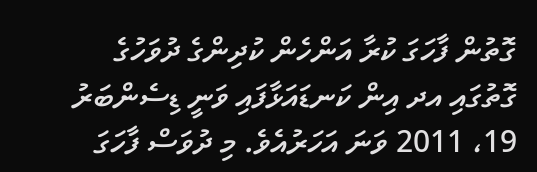ގޮތުން ފާހަގަ ކުރާ އަންހެން ކުދިންގެ ދުވަހުގެ ގޮތުގައި އދ އިން ކަނޑައަޅާފައި ވަނީ ޑިސެންބަރު 19، 2011 ވަނަ އަހަރުއެވެ. މި ދުވަސް ފާހަގަ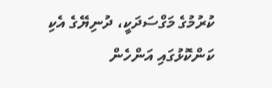ކުރުމުގެ މަގްސަދަކީ، ދުނިޔޭގެ އެކި ކަންކޮޅުގައި އަންހެން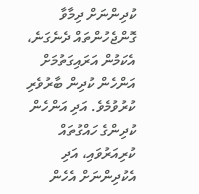ކުދިންނަށް ދިމާވާ ގޮންޖެހުންތައް ދެނެގަނެ، އެކަމުން އަރައިގަތުމަށް އަންހެން ކުދިން ބާރުވެރި ކުރުވުމެވެ. އަދި އަންހެން ކުދިންގެ ހައްގުތައް ކުރިއަރުވައި، އަދި އެކުދިންނަށް އެހެން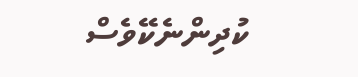ކުދިންނެކޭވެސް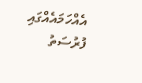އެއްހަމައެއްގައި ފުރުސަތު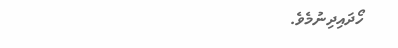ހޯދައިދިނުމެވެ.